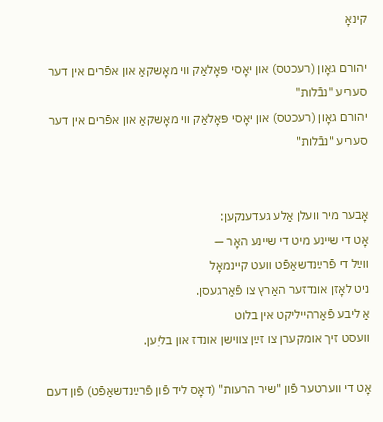קינאָ

יהורם גאָון (רעכטס) און יאָסי פּאָלאַק ווי מאָשקאַ און אפֿרים אין דער סעריע "נבֿלות"
יהורם גאָון (רעכטס) און יאָסי פּאָלאַק ווי מאָשקאַ און אפֿרים אין דער סעריע "נבֿלות"


אָבער מיר וועלן אַלע געדענקען:
אָט די שיינע מיט די שיינע האָר —
ווײַל די פֿרײַנדשאַפֿט וועט קיינמאָל
ניט לאָזן אונדזער האַרץ צו פֿאַרגעסן.
אַ ליבע פֿאַרהייליקט אין בלוט
וועסט זיך אומקערן צו זײַן צווישן אונדז און בליִען.

אָט די ווערטער פֿון "שיר הרעות" (דאָס ליד פֿון פֿרײַנדשאַפֿט) פֿון דעם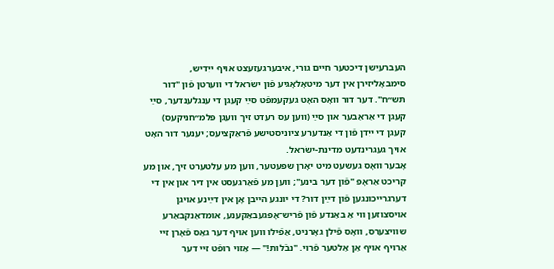העברעיִשן דיכטער חיים גורי, איבערגעזעצט אויף ייִדיש, סימבאָליזירן אין דער מיטאָלאָגיע פֿון ישׂראל די ווערטן פֿון "דור תּש״ח". דער דור וואָס האָט געקעמפֿט סײַ קעגן די ענגלענדער, סײַ קעגן די אַראַבער און סײַ (ווען עס רעדט זיך וועגן פּלמ״חניקעס) קעגן די ייִדן פֿון די אַנדערע ציוניסטישע פֿראַקציעס; יענער דור האָט אויך געגרינדעט מדינת-ישׂראל.
אָבער וואָס געשעט מיט יאָרן שפּעטער, ווען מע עלטערט זיך, און מע קריכט אַראָפּ "פֿון דער בינע"; ווען מע פֿאַרגעסט אין דיר און אין די דערגרייכונגען פֿון דײַן דור? די יונגע הייבן אָן אין דײַנע אויגן אויסצוזען ווי אַ באַנדע פֿון פֿריש־אָפּגעבאַקענע, אומדאַנקבאַרע שוויצערס, וואָס פֿילן גאָרניט, אַפֿילו ווען אויף דער גאַס פֿאָרן זיי אַרויף אויף אַן אַלטער פֿרוי. "נבֿלות!" — אַזוי רופֿט זיי דער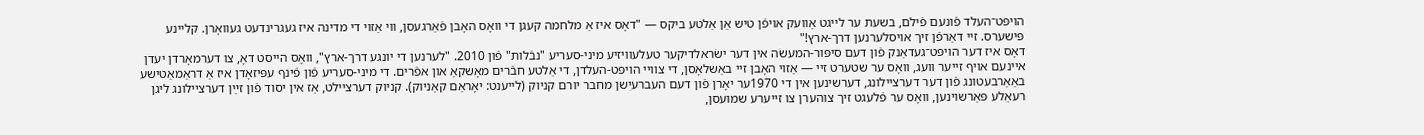הויפּט־העלד פֿונעם פֿילם, בשעת ער לייגט אַוועק אויפֿן טיש אַן אַלטע ביקס — "דאָס איז אַ מלחמה קעגן די וואָס האָבן פֿאַרגעסן, ווי אַזוי די מדינה איז געגרינדעט געוואָרן. קליינע פּישערס. זיי דאַרפֿן זיך אויסלערנען דרך-ארץ!"
דאָס איז דער הויפּט־געדאַנק פֿון דעם סיפּור-המעשׂה אין דער ישׂראלדיקער טעלעוויזיע מיני-סעריע "נבֿלות" פֿון 2010. "לערנען די יונגע דרך-ארץ", וואָס הייסט דאָ, צו דערמאָרדן יעדן איינעם אויף זייער וועג, וואָס ער שטערט זיי — אַזוי האָבן זיי באַשלאָסן, די צוויי הויפּט-העלדן, די אַלטע חבֿרים מאָשקאַ און אפֿרים. די מיני-סעריע פֿון פֿינף עפּיזאָדן איז אַ דראַמאַטישע באַאַרבעטונג פֿון דער דערציילונג, דערשינען אין די 1970ער יאָרן פֿון דעם העברעיִשן מחבר יורם קניוק (לייענט: יאָראַם קאַניוק). קניוק דערציילט, אַז אין יסוד פֿון זײַן דערציילונג ליגן רעאַלע פּאַרשוינען, וואָס ער פֿלעגט זיך צוהערן צו זייערע שמועסן,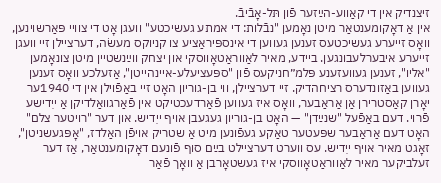זיצנדיק אין די קאַווע-הײַזער פֿון תּל-אָבֿיבֿ.
אין אַ דאָקומענטאַר מיטן נאָמען "נבֿלות: די אמתע געשיכטע" וועגן אָט די צוויי פּאַרשוינען, וואָס זייערע געשיכטעס זענען געווען די אינספּיראַציע צו קניוקס מעשׂה, דערציילן זיי וועגן זייערע איבערלעבונגען. ביידע, מאיר לאַווראַטאָווסקי און יצחק ווײַנשטיין מיטן צונאָמען "אליו", זענען געוועזענע פּלמ״חניקעס פֿון "ספּעציעלע-איינהייטן", אַזעלכע וואָס זענען געווען באַזונדערס רציחהדיק. זיי דערציילן, ווי בן-גוריון האָט זיי באַפֿוילן אין די 1940ער יאָרן קאַסטרירן אַן אַראַבער, וואָס איז געווען פֿאַרדעכטיקט אין פֿאַרגוואַלדיקן אַ ייִדישע פֿרוי. דעם באַפֿעל "שנײַדן" — האָט בן-גוריון געגעבן אויף ייִדיש. און דער "רויטער צלם" האָט דעם אַראַבער שפּעטער טאַקע געפֿונען מיט אַ שטריק אויפֿן האַלדז, "אָפּגעשניטן", זאָגט מאיר אויף ייִדיש. עס ווערט דערציילט בײַם סוף פֿונעם דאָקומענטאַר, אַז דער זעלביקער מאיר לאַווראַטאָווסקי איז געשטאָרבן אַ וואָך פֿאַר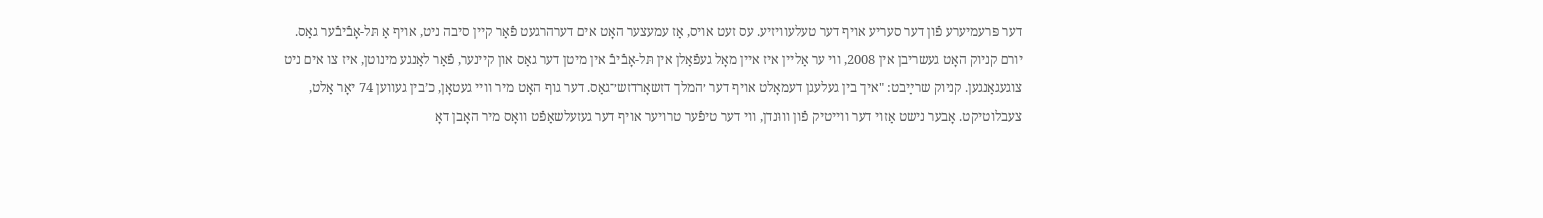דער פּרעמיערע פֿון דער סעריע אויף דער טעלעוויזיע. עס זעט אויס, אַז עמעצער האָט אים דערהרגעט פֿאַר קיין סיבה ניט, אויף אַ תּל-אָבֿיבֿער גאַס.
יורם קניוק האָט געשריבן אין 2008, ווי ער אַליין איז איין מאָל געפֿאַלן אין תּל-אָבֿיבֿ אין מיטן דער גאַס און קיינער, פֿאַר לאַנגע מינוטן, איז צו אים ניט צוגעגאַנגען. קניוק שרײַבט: "איך בין געלעגן דעמאָלט אויף דער ׳המלך דזשאָרדזש׳־גאַס. דער גוף האָט מיר וויי געטאָן, כ’בין געווען 74 יאָר אַלט, צעבלוטיקט. אָבער נישט אַזוי דער ווייטיק פֿון וווּנדן, ווי דער טיפֿער טרויער אויף דער געזעלשאַפֿט וואָס מיר האָבן דאָ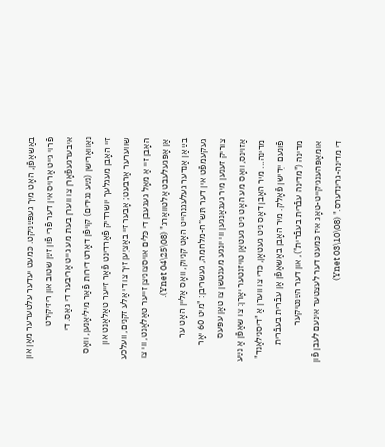באַשאַפֿן, האָט מיך געפּײַניקט. כּמעט יעדער עלטערער מאַן און פֿרוי גייט אַרויס אין דער פֿרי פֿון זײַן שטוב און ריזיקירט איבערגעפֿאָרן צו ווערן בעת מע גייט אַריבער די גאַס. די נאָוואָרישן (נײַע נגידים) קויפֿן דאָרט דירות פֿאַר מיליאָנען, וואָס זיי האָבן מעגלעך יושרדיק פֿאַרדינט פֿאַר זייער טאַלאַנט און שווערער אַרבעט; אָבער זיי באַציִען זיך צו די אַלע זקנים, וועלכע האָבן זיי אַ מאָל געגעבן די כּלים אויסצוניצן זייער טאַלאַנט, ווי צו אַן אָפּגעלעבט אַלטוואַרג" (Ynet 04\25\08).
בײַ אַן אַנדער געלעגנהייט האָט קניוק, וואָס אַליין האָט ער געקעמפֿט אין דער תּש״ח-מלחמה, געשריבן: "מיט 60 יאָר צוריק זענען מיר געגאַנגען ווי יונגע מענטשן צו טאָן עפּעס אַזוינס, וואָס מע האָט ניט געטאָן טויזנטער יאָרן: צו שאַפֿן אַ נײַע מדינה... מיר האָבן דאָס ניט געטאָן, כּדי צו ווערן אַ "דיסנילאַנד" פֿונעם ייִדישן פֿאָלק. מיר האָבן באַשאַפֿן אַן עבֿרית בעבֿרית מדינה ("מדינה עבֿרית בעבֿרית"), און דער הײַנטיקער אומאָפּהענגיקייט-טאָג איז כּמעט דער לעצטער אינעם לעבן פֿון די מדינה-גרינדערס." (Ynet 03\10\08)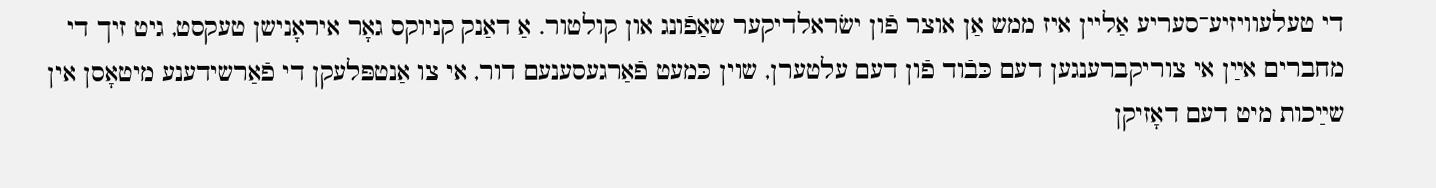די טעלעוויזיע־סעריע אַליין איז ממש אַן אוצר פֿון ישׂראלדיקער שאַפֿונג און קולטור. אַ דאַנק קניוקס גאָר איראָנישן טעקסט, גיט זיך די מחברים אײַן אי צוריקברענגען דעם כּבֿוד פֿון דעם עלטערן, שוין כּמעט פֿאַרגעסענעם דור, אי צו אַנטפּלעקן די פֿאַרשידענע מיטאָסן אין שײַכות מיט דעם דאָזיקן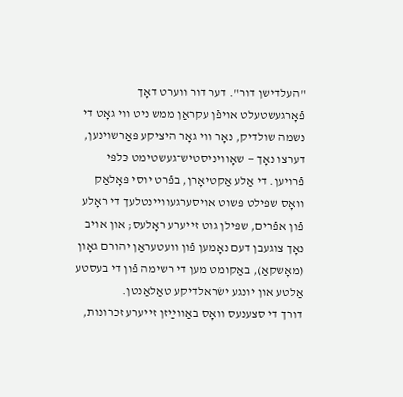"העלדישן דור". דער דור ווערט דאָך פֿאָרגעשטעלט אויפֿן עקראַן ממש ניט ווי גאָט די נשמה שולדיק, נאָר ווי גאָר היציקע פּאַרשוינען, דערצו נאָך — שאָוויניסטיש־געשטימט כּלפּי פֿרויען. די אַלע אַקטיאָרן, בפֿרט יוסי פּאָלאַק וואָס שפּילט פּשוט אויסערגעוויינטלעך די ראָלע פֿון אפֿרים, שפּילן גוט זייערע ראָלעס; און אויב נאָך צוגעבן דעם נאָמען פֿון וועטעראַן יהורם גאָון (מאָשקאַ), באַקומט מען די רשימה פֿון די בעסטע אַלטע און יונגע ישׂראלדיקע טאַלאַנטן.
דורך די סצענעס וואָס באַווײַזן זייערע זכרונות,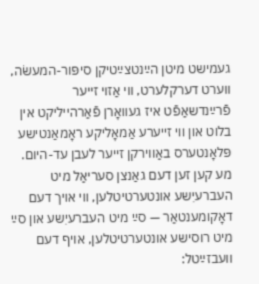געמישט מיטן הײַנטצײַטיקן סיפּור-המעשׂה, ווערט דערקלערט, ווי אַזוי זייער פֿרײַנדשאַפֿט איז געוואָרן פֿאַרהייליקט אין בלוט און ווי זייערע אַמאָליקע ראָמאַנטישע פּלאָנטערס באַווירקן זייער לעבן עד-היום.
מע קען זען דעם גאַנצן סעריאַל מיט העברעיִשע אונטערטיטלען, ווי אויך דעם דאָקומענטאַר — סײַ מיט העברעיִשע און סײַ מיט רוסישע אונטערטיטלען, אויף דעם וועבזײַטל: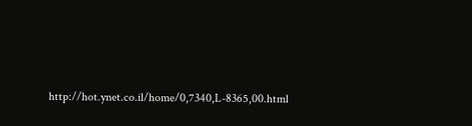http://hot.ynet.co.il/home/0,7340,L-8365,00.html